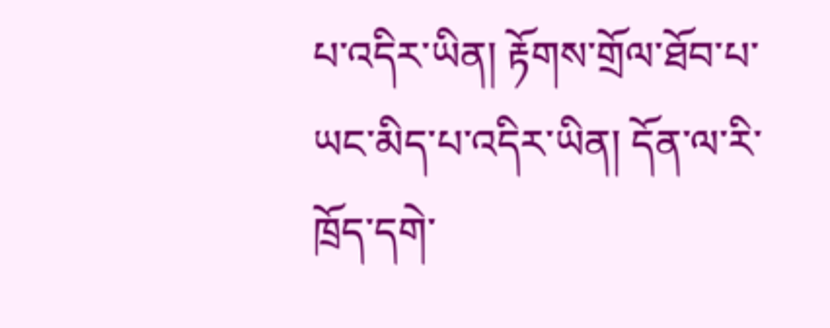པ་འདིར་ཡིན། རྟོགས་གྲོལ་ཐོབ་པ་ཡང་མིད་པ་འདིར་ཡིན། དོན་ལ་རི་ཁྲོད་དགེ་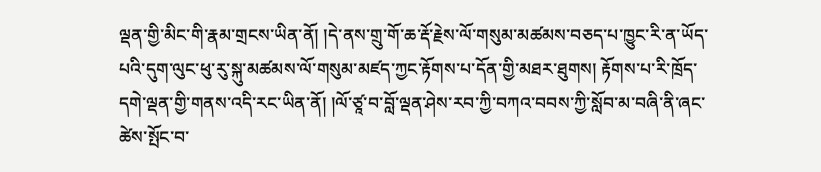ལྡན་གྱི་མིང་གི་རྣམ་གྲངས་ཡིན་ནོ། །དེ་ནས་གྲུ་གོ་ཆ་རྡོ་རྗེས་ལོ་གསུམ་མཚམས་བཅད་པ་ཁྱུང་རི་ན་ཡོད་པའི་དུག་ལུང་ཕུ་རུ་སྐུ་མཚམས་ལོ་གསུམ་མཛད་ཀྱང་རྟོགས་པ་དོན་གྱི་མཐར་ཐུགས། རྟོགས་པ་རི་ཁྲོད་དགེ་ལྡན་གྱི་གནས་འདི་རང་ཡིན་ནོ། །ལོ་ཙཱ་བ་བློ་ལྡན་ཤེས་རབ་ཀྱི་བཀའ་བབས་ཀྱི་སློབ་མ་བཞི་ནི་ཞང་ཚེས་སྤོང་བ་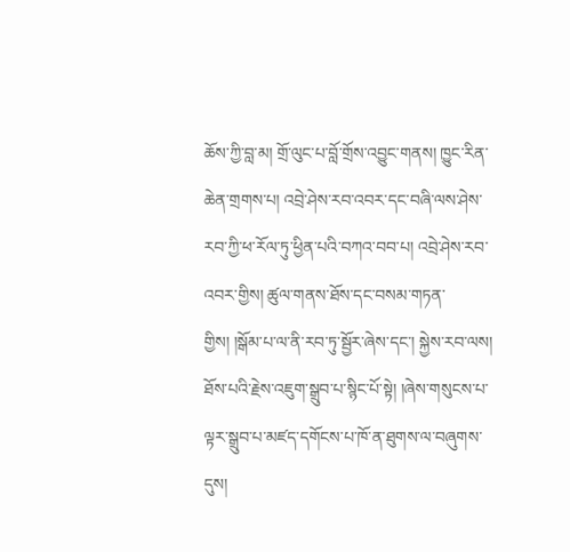ཆོས་ཀྱི་བླ་མ། གྲོ་ལུང་པ་བློ་གྲོས་འབྱུང་གནས། ཁྱུང་རིན་ཆེན་གྲགས་པ། འབྲེ་ཤེས་རབ་འབར་དང་བཞི་ལས་ཤེས་རབ་ཀྱི་ཕ་རོལ་ཏུ་ཕྱིན་པའི་བཀའ་བབ་པ། འབྲེ་ཤེས་རབ་འབར་གྱིས། ཚུལ་གནས་ཐོས་དང་བསམ་གཏན་གྱིས། །སྒོམ་པ་ལ་ནི་རབ་ཏུ་སྦྱོར་ཞེས་དང་། སྐྱེས་རབ་ལས། ཐོས་པའི་རྗེས་འཇུག་སྒྲུབ་པ་སྙིང་པོ་སྟེ། །ཞེས་གསུངས་པ་ལྟར་སྒྲུབ་པ་མཛད་དགོངས་པ་ཁོ་ན་ཐུགས་ལ་བཞུགས་དུས།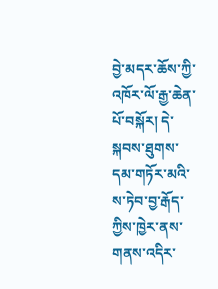བྱེ་མདར་ཆོས་ཀྱི་འཁོར་ལོ་རྒྱ་ཆེན་པོ་བསྐོར། དེ་སྐབས་ཐུགས་དམ་གཏོར་མའི་ས་ཏེབ་བྱ་རྒོད་ཀྱིས་ཁྱེར་ནས་གནས་འདིར་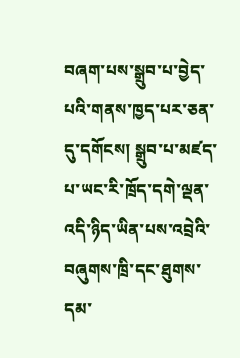བཞག་པས་སྒྲུབ་པ་བྱེད་པའི་གནས་ཁྱད་པར་ཅན་དུ་དགོངས། སྒྲུབ་པ་མཛད་པ་ཡང་རི་ཁྲོད་དགེ་ལྡན་འདི་ཉིད་ཡིན་པས་འབྲེའི་བཞུགས་ཁྲི་དང་ཐུགས་དམ་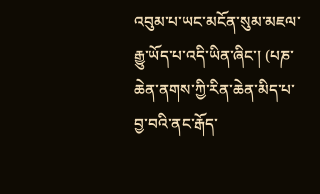འབུམ་པ་ཡང་མངོན་སུམ་མཇལ་རྒྱུ་ཡོད་པ་འདི་ཡིན་ཞིང་། (པཎ་ཆེན་ནགས་ཀྱི་རིན་ཆེན་མིད་པ་བྱ་བའི་ནང་རྒོད་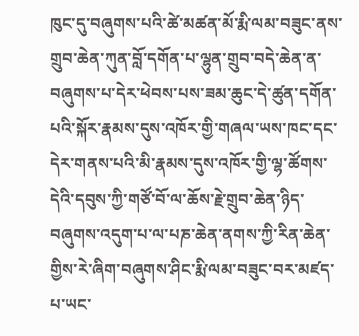ཁུང་དུ་བཞུགས་པའི་ཚེ་མཚན་མོ་རྨི་ལམ་བཟུང་ནས་གྲུབ་ཆེན་ཀུན་བློ་དགོན་པ་ལྷུན་གྲུབ་བདེ་ཆེན་ན་བཞུགས་པ་དེར་ཕེབས་པས་ཟམ་ཆུང་དེ་ཚུན་དགོན་པའི་སྐོར་རྣམས་དུས་འཁོར་གྱི་གཞལ་ཡས་ཁང་དང་དེར་གནས་པའི་མི་རྣམས་དུས་འཁོར་གྱི་ལྷ་ཚོགས་དེའི་དབུས་ཀྱི་གཙོ་བོ་ལ་ཆོས་རྗེ་གྲུབ་ཆེན་ཉིད་བཞུགས་འདུག་པ་ལ་པཎ་ཆེན་ནགས་ཀྱི་རིན་ཆེན་གྱིས་རེ་ཞིག་བཞུགས་ཤིང་རྨི་ལམ་བཟུང་བར་མཛད་
པ་ཡང་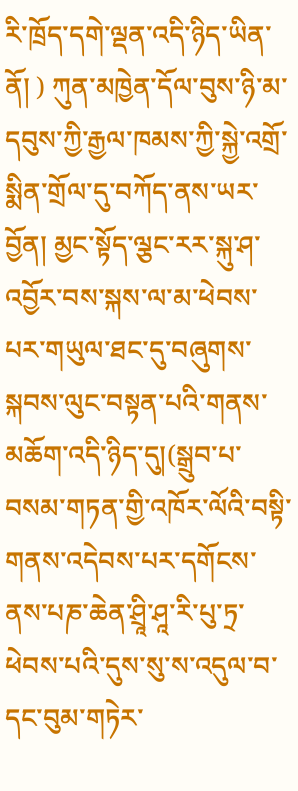རི་ཁྲོད་དགེ་ལྡན་འདི་ཉིད་ཡིན་ནོ། ) ཀུན་མཁྱེན་དོལ་བུས་ཉི་མ་དབུས་ཀྱི་རྒྱལ་ཁམས་ཀྱི་སྐྱེ་འགྲོ་སྨིན་གྲོལ་དུ་བཀོད་ནས་ཡར་བྱོན། མྱང་སྟོད་ལྕང་རར་སྐུ་ཤ་འབྱོར་བས་སྐས་ལ་མ་ཕེབས་པར་གཡུལ་ཐང་དུ་བཞུགས་སྐབས་ལུང་བསྟན་པའི་གནས་མཆོག་འདི་ཉིད་དུ།(སྒྲུབ་པ་བསམ་གཏན་གྱི་འཁོར་ལོའི་བསྟི་གནས་འདེབས་པར་དགོངས་ནས་པཎ་ཆེན་ཤྲཱི་ཤཱ་རི་པུ་ཏྲ་ཕེབས་པའི་དུས་སུ་ས་འདུལ་བ་དང་བུམ་གཏེར་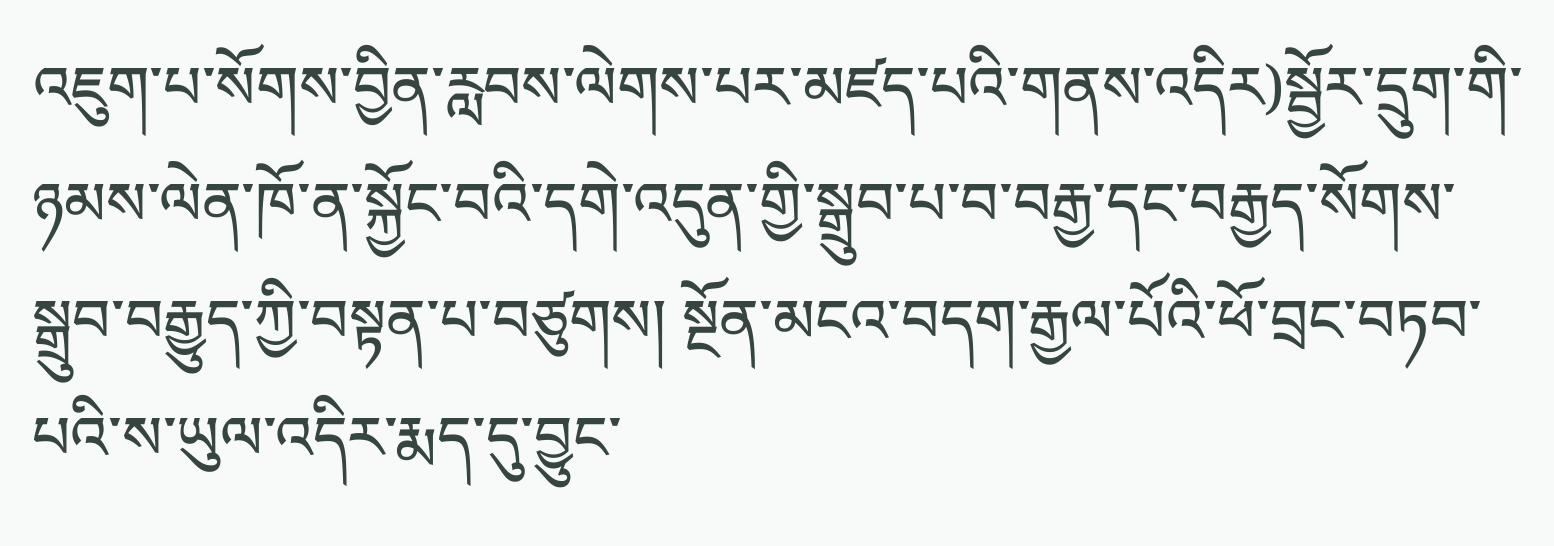འཇུག་པ་སོགས་བྱིན་རླབས་ལེགས་པར་མཛད་པའི་གནས་འདིར)སྦྱོར་དྲུག་གི་ཉམས་ལེན་ཁོ་ན་སྐྱོང་བའི་དགེ་འདུན་གྱི་སྒྲུབ་པ་བ་བརྒྱ་དང་བརྒྱད་སོགས་སྒྲུབ་བརྒྱུད་ཀྱི་བསྟན་པ་བཙུགས། སྔོན་མངའ་བདག་རྒྱལ་པོའི་ཕོ་བྲང་བཏབ་པའི་ས་ཡུལ་འདིར་རྨད་དུ་བྱུང་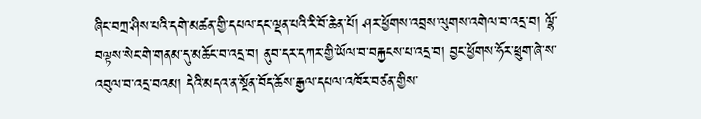ཞིང་བཀྲ་ཤིས་པའི་དགེ་མཚན་གྱི་དཔལ་དང་ལྡན་པའི་རི་བོ་ཆེན་པོ། ཤར་ཕྱོགས་འབྲས་ལུགས་འགེལ་བ་འདྲ་བ། ལྷོ་བལྟས་སེང་གེ་གནམ་དུ་མཆོང་བ་འདྲ་བ། ནུབ་དར་དཀར་གྱི་ཡོལ་བ་བརྐྱངས་པ་འདྲ་བ། བྱང་ཕྱོགས་ཧོར་ཕྲུག་ཞེ་ས་འབུལ་བ་འདྲ་བའམ། དེའི་མདའ་ན་སྔོན་བོད་ཆོས་རྒྱལ་དཔལ་འཁོར་བཙན་གྱིས་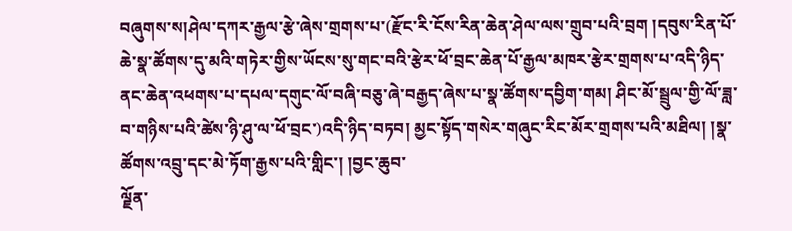བཞུགས་ས།ཤེལ་དཀར་རྒྱལ་རྩེ་ཞེས་གྲགས་པ་(རྫོང་རི་ངོས་རིན་ཆེན་ཤེལ་ལས་གྲུབ་པའི་བྲག །དབུས་རིན་པོ་ཆེ་སྣ་ཚོགས་དུ་མའི་གཏེར་གྱིས་ཡོངས་སུ་གང་བའི་རྩེར་ཕོ་བྲང་ཆེན་པོ་རྒྱལ་མཁར་རྩེར་གྲགས་པ་འདི་ཉིད་ནང་ཆེན་འཕགས་པ་དཔལ་དགུང་ལོ་བཞི་བཅུ་ཞེ་བརྒྱད་ཞེས་པ་སྣ་ཚོགས་དབྱིག་གམ། ཤིང་མོ་སྦྲུལ་གྱི་ལོ་ཟླ་བ་གཉིས་པའི་ཚེས་ཉི་ཤུ་ལ་ཕོ་བྲང་)འདི་ཉིད་བཏབ། མྱང་སྟོད་གསེར་གཞུང་རིང་མོར་གྲགས་པའི་མཐིལ། །སྣ་ཚོགས་འབྲུ་དང་མེ་ཏོག་རྒྱས་པའི་གླིང་། །བྱང་ཆུབ་
ལྗོན་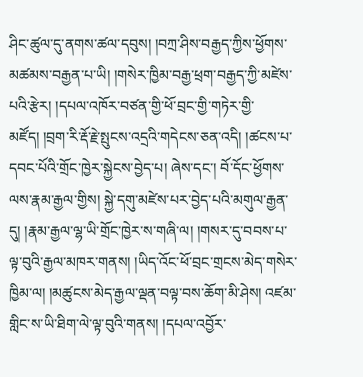ཤིང་ཚུལ་དུ་ནགས་ཚལ་དབུས། །བཀྲ་ཤིས་བརྒྱད་ཀྱིས་ཕྱོགས་མཚམས་བརྒྱན་པ་ཡི། །གསེར་ཁྱིམ་བརྒྱ་ཕྲག་བརྒྱད་ཀྱི་མཛེས་པའི་རྩེར། །དཔལ་འཁོར་བཙན་གྱི་ཕོ་བྲང་གྱི་གཏེར་གྱི་མཛོད། །བྲག་རི་རྡོ་རྗེ་སྤུངས་འདྲའི་གདེངས་ཅན་འདི། །ཚངས་པ་དབང་པོའི་གྲོང་ཁྱེར་སྐྱེངས་བྱེད་པ། ཞེས་དང་། བོ་དོང་ཕྱོགས་ལས་རྣམ་རྒྱལ་གྱིས། སྐྱེ་དགུ་མཛེས་པར་བྱེད་པའི་མགུལ་རྒྱན་དུ། །རྣམ་རྒྱལ་ལྷ་ཡི་གྲོང་ཁྱེར་ས་གཞི་ལ། །གསར་དུ་བབས་པ་ལྟ་བུའི་རྒྱལ་མཁར་གནས། །ཡིད་འོང་ཕོ་བྲང་གྲངས་མེད་གསེར་ཁྱིམ་ལ། །མཚུངས་མེད་རྒྱལ་ལྡན་བལྟ་བས་ཆོག་མི་ཤེས། འཛམ་གླིང་ས་ཡི་ཐིག་ལེ་ལྟ་བུའི་གནས། །དཔལ་འབྱོར་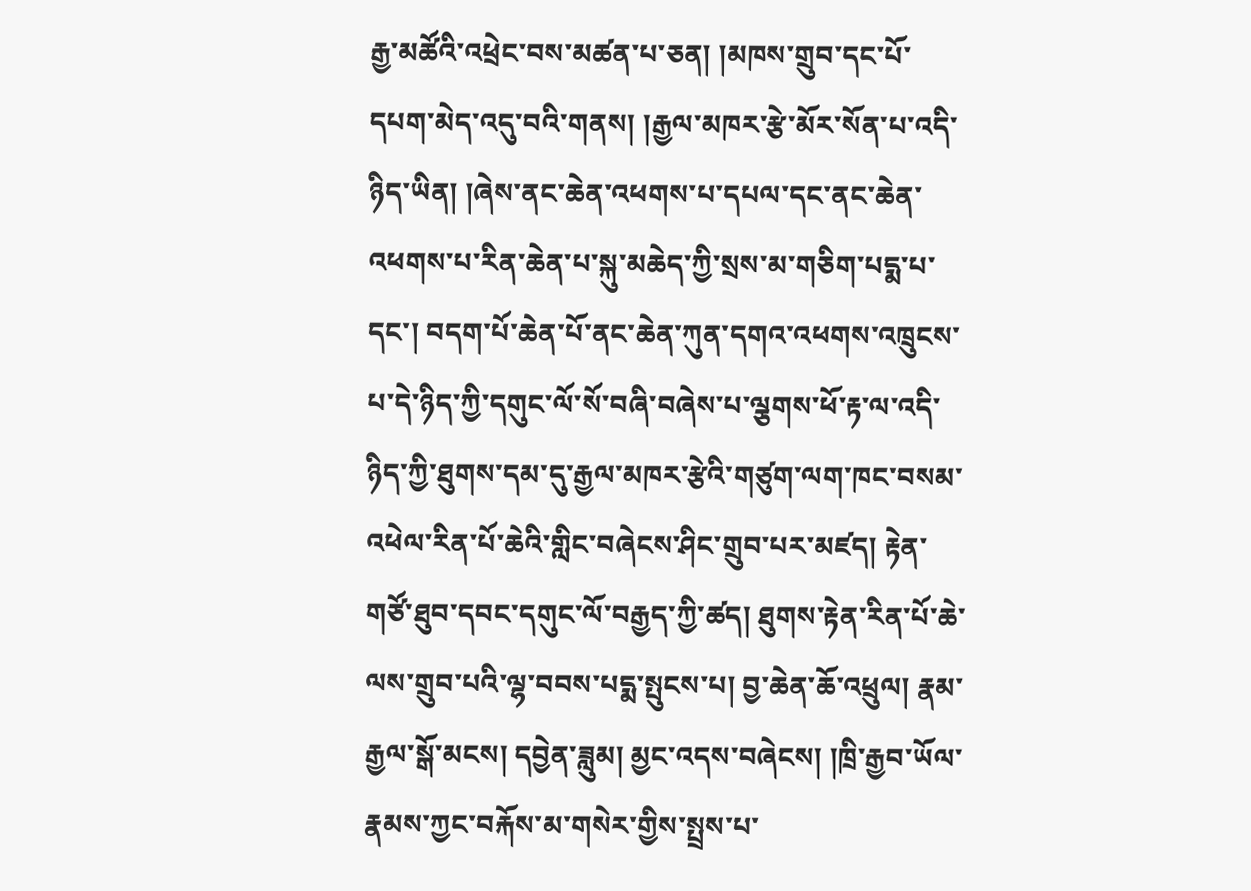རྒྱ་མཚོའི་འཕྲེང་བས་མཚན་པ་ཅན། །མཁས་གྲུབ་དང་པོ་དཔག་མེད་འདུ་བའི་གནས། །རྒྱལ་མཁར་རྩེ་མོར་སོན་པ་འདི་ཉིད་ཡིན། །ཞེས་ནང་ཆེན་འཕགས་པ་དཔལ་དང་ནང་ཆེན་འཕགས་པ་རིན་ཆེན་པ་སྐུ་མཆེད་ཀྱི་སྲས་མ་གཅིག་པདྨ་པ་དང་། བདག་པོ་ཆེན་པོ་ནང་ཆེན་ཀུན་དགའ་འཕགས་འཁྲུངས་པ་དེ་ཉིད་ཀྱི་དགུང་ལོ་སོ་བཞི་བཞེས་པ་ལྕགས་ཕོ་རྟ་ལ་འདི་ཉིད་ཀྱི་ཐུགས་དམ་དུ་རྒྱལ་མཁར་རྩེའི་གཙུག་ལག་ཁང་བསམ་འཕེལ་རིན་པོ་ཆེའི་གླིང་བཞེངས་ཤིང་གྲུབ་པར་མཛད། རྟེན་གཙོ་ཐུབ་དབང་དགུང་ལོ་བརྒྱད་ཀྱི་ཚད། ཐུགས་རྟེན་རིན་པོ་ཆེ་ལས་གྲུབ་པའི་ལྷ་བབས་པདྨ་སྤུངས་པ། བྱ་ཆེན་ཆོ་འཕྲུལ། རྣམ་རྒྱལ་སྒོ་མངས། དབྱེན་ཟླུམ། མྱང་འདས་བཞེངས། །ཁྲི་རྒྱབ་ཡོལ་རྣམས་ཀྱང་བརྐོས་མ་གསེར་གྱིས་སྤྲས་པ་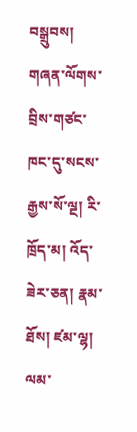བསྒྲུབས། གཞན་ལོགས་
བྲིས་གཙང་ཁང་དུ་སངས་རྒྱས་སོ་ལྔ། རི་ཁྲོད་མ། འོད་ཟེར་ཅན། རྣམ་ཐོས། ཛམ་ལྷ། ལམ་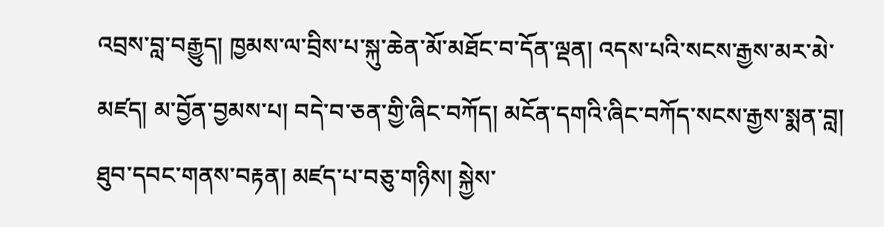འབྲས་བླ་བརྒྱུད། ཁྱམས་ལ་བྲིས་པ་སྐུ་ཆེན་མོ་མཐོང་བ་དོན་ལྡན། འདས་པའི་སངས་རྒྱས་མར་མེ་མཛད། མ་བྱོན་བྱམས་པ། བདེ་བ་ཅན་གྱི་ཞིང་བཀོད། མངོན་དགའི་ཞིང་བཀོད་སངས་རྒྱས་སྨན་བླ། ཐུབ་དབང་གནས་བརྟན། མཛད་པ་བཅུ་གཉིས། སྐྱེས་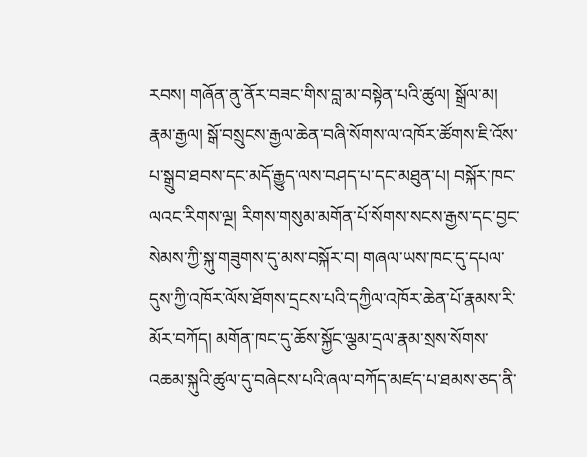རབས། གཞོན་ནུ་ནོར་བཟང་གིས་བླ་མ་བསྟེན་པའི་ཚུལ། སྒྲོལ་མ། རྣམ་རྒྱལ། སྒོ་བསྲུངས་རྒྱལ་ཆེན་བཞི་སོགས་ལ་འཁོར་ཚོགས་ཇི་འོས་པ་སྒྲུབ་ཐབས་དང་མདོ་རྒྱུད་ལས་བཤད་པ་དང་མཐུན་པ། བསྐོར་ཁང་ལའང་རིགས་ལྔ། རིགས་གསུམ་མགོན་པོ་སོགས་སངས་རྒྱས་དང་བྱང་སེམས་ཀྱི་སྐུ་གཟུགས་དུ་མས་བསྐོར་བ། གཞལ་ཡས་ཁང་དུ་དཔལ་དུས་ཀྱི་འཁོར་ལོས་ཐོགས་དྲངས་པའི་དཀྱིལ་འཁོར་ཆེན་པོ་རྣམས་རི་མོར་བཀོད། མགོན་ཁང་དུ་ཆོས་སྐྱོང་ལྕམ་དྲལ་རྣམ་སྲས་སོགས་འཆམ་སྐུའི་ཚུལ་དུ་བཞེངས་པའི་ཞལ་བཀོད་མཛད་པ་ཐམས་ཅད་ནི་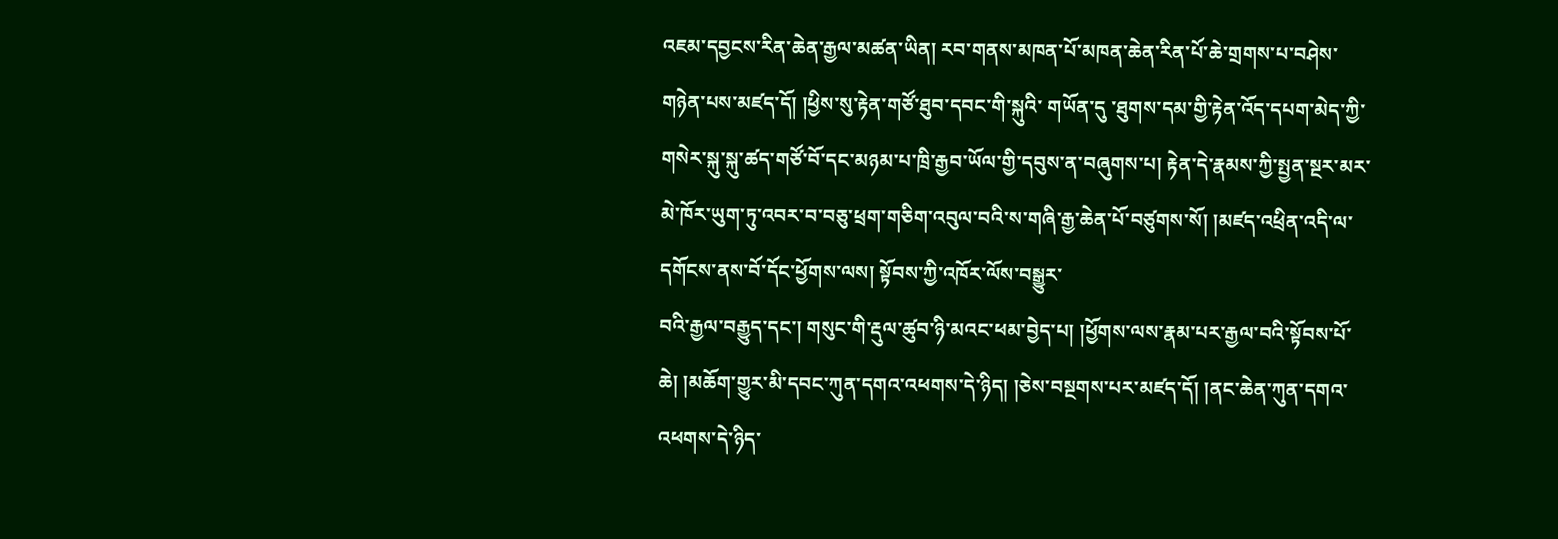འཇམ་དབྱངས་རིན་ཆེན་རྒྱལ་མཚན་ཡིན། རབ་གནས་མཁན་པོ་མཁན་ཆེན་རིན་པོ་ཆེ་གྲགས་པ་བཤེས་གཉེན་པས་མཛད་དོ། །ཕྱིས་སུ་རྟེན་གཙོ་ཐུབ་དབང་གི་སྐུའི་ གཡོན་དུ ་ཐུགས་དམ་གྱི་རྟེན་འོད་དཔག་མེད་ཀྱི་གསེར་སྐུ་སྐུ་ཚད་གཙོ་བོ་དང་མཉམ་པ་ཁྲི་རྒྱབ་ཡོལ་གྱི་དབུས་ན་བཞུགས་པ། རྟེན་དེ་རྣམས་ཀྱི་སྤྱན་སྔར་མར་མེ་ཁོར་ཡུག་ཏུ་འབར་བ་བཅུ་ཕྲག་གཅིག་འབུལ་བའི་ས་གཞི་རྒྱ་ཆེན་པོ་བཙུགས་སོ། །མཛད་འཕྲིན་འདི་ལ་དགོངས་ནས་བོ་དོང་ཕྱོགས་ལས། སྟོབས་ཀྱི་འཁོར་ལོས་བསྒྱུར་
བའི་རྒྱལ་བརྒྱུད་དང་། གསུང་གི་རྡུལ་ཚུབ་ཉི་མའང་ཕམ་བྱེད་པ། །ཕྱོགས་ལས་རྣམ་པར་རྒྱལ་བའི་སྟོབས་པོ་ཆེ། །མཆོག་གྱུར་མི་དབང་ཀུན་དགའ་འཕགས་དེ་ཉིད། །ཅེས་བསྔགས་པར་མཛད་དོ། །ནང་ཆེན་ཀུན་དགའ་འཕགས་དེ་ཉིད་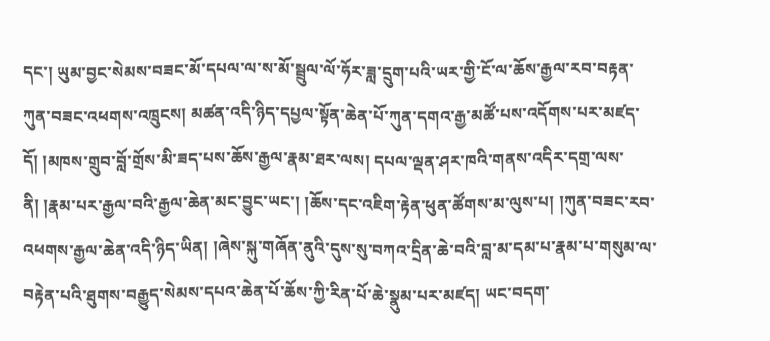དང་། ཡུམ་བྱང་སེམས་བཟང་མོ་དཔལ་ལ་ས་མོ་སྦྲུལ་ལོ་ཧོར་ཟླ་དྲུག་པའི་ཡར་གྱི་ངོ་ལ་ཆོས་རྒྱལ་རབ་བརྟན་ཀུན་བཟང་འཕགས་འཁྲུངས། མཚན་འདི་ཉིད་དཔྱལ་སྟོན་ཆེན་པོ་ཀུན་དགའ་རྒྱ་མཚོ་པས་འདོགས་པར་མཛད་དོ། །མཁས་གྲུབ་བློ་གྲོས་མི་ཟད་པས་ཆོས་རྒྱལ་རྣམ་ཐར་ལས། དཔལ་ལྡན་ཤར་ཁའི་གནས་འདིར་དགྲ་ལས་ནི། །རྣམ་པར་རྒྱལ་བའི་རྒྱལ་ཆེན་མང་བྱུང་ཡང་། །ཆོས་དང་འཇིག་རྟེན་ཕུན་ཚོགས་མ་ལུས་པ། །ཀུན་བཟང་རབ་འཕགས་རྒྱལ་ཆེན་འདི་ཉིད་ཡིན། །ཞེས་སྐུ་གཞོན་ནུའི་དུས་སུ་བཀའ་དྲིན་ཆེ་བའི་བླ་མ་དམ་པ་རྣམ་པ་གསུམ་ལ་བརྟེན་པའི་ཐུགས་བརྒྱུད་སེམས་དཔའ་ཆེན་པོ་ཆོས་ཀྱི་རིན་པོ་ཆེ་སྣུམ་པར་མཛད། ཡང་བདག་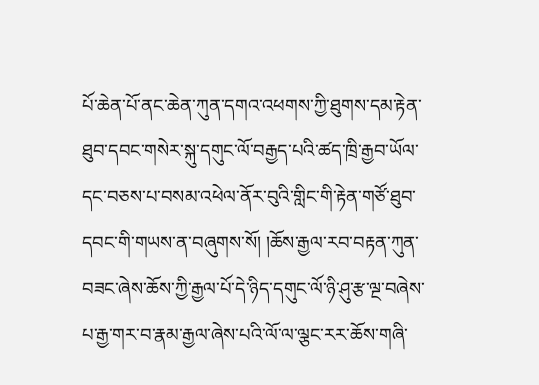པོ་ཆེན་པོ་ནང་ཆེན་ཀུན་དགའ་འཕགས་ཀྱི་ཐུགས་དམ་རྟེན་ཐུབ་དབང་གསེར་སྐུ་དགུང་ལོ་བརྒྱད་པའི་ཚད་ཁྲི་རྒྱབ་ཡོལ་དང་བཅས་པ་བསམ་འཕེལ་ནོར་བུའི་གླིང་གི་རྟེན་གཙོ་ཐུབ་དབང་གི་གཡས་ན་བཞུགས་སོ། །ཆོས་རྒྱལ་རབ་བརྟན་ཀུན་བཟང་ཞེས་ཆོས་ཀྱི་རྒྱལ་པོ་དེ་ཉིད་དགུང་ལོ་ཉི་ཤུ་རྩ་ལྔ་བཞེས་པ་རྒྱ་གར་བ་རྣམ་རྒྱལ་ཞེས་པའི་ལོ་ལ་ལྕང་རར་ཆོས་གཞི་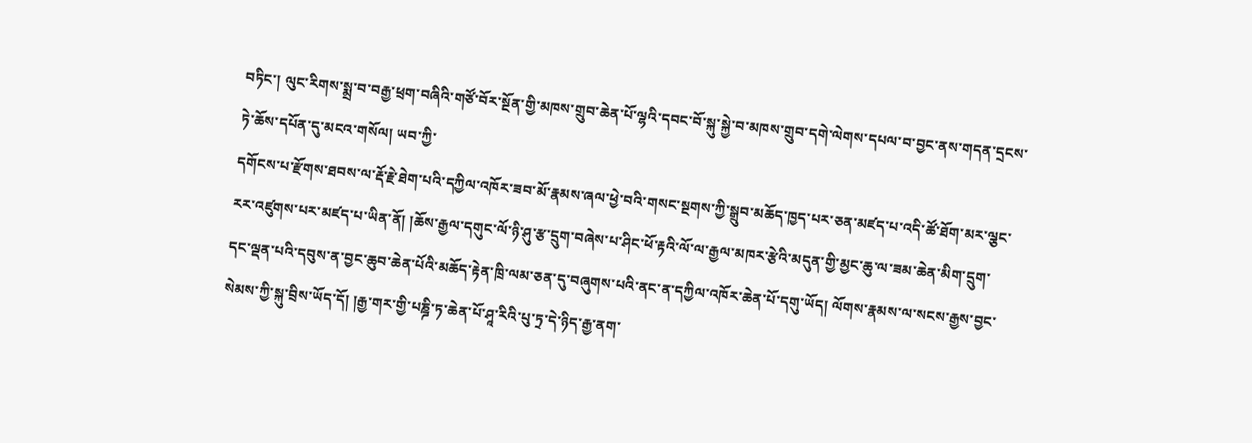བཏིང་། ལུང་རིགས་སྨྲ་བ་བརྒྱ་ཕྲག་བཞིའི་གཙོ་བོར་སྔོན་གྱི་མཁས་གྲུབ་ཆེན་པོ་ལྷའི་དབང་བོ་སྐུ་སྐྱེ་བ་མཁས་གྲུབ་དགེ་ལེགས་དཔལ་བ་བྱང་ནས་གདན་དྲངས་ཏེ་ཆོས་དཔོན་དུ་མངའ་གསོལ། ཡབ་ཀྱི་
དགོངས་པ་རྫོགས་ཐབས་ལ་རྡོ་རྗེ་ཐེག་པའི་དཀྱིལ་འཁོར་ཟབ་མོ་རྣམས་ཞལ་ཕྱེ་བའི་གསང་སྔགས་ཀྱི་སྒྲུབ་མཆོད་ཁྱད་པར་ཅན་མཛད་པ་འདི་ཚོ་ཐོག་མར་ལྕང་རར་འཛུགས་པར་མཛད་པ་ཡིན་ནོ། །ཆོས་རྒྱལ་དགུང་ལོ་ཉི་ཤུ་རྩ་དྲུག་བཞེས་པ་ཤིང་ཕོ་རྟའི་ལོ་ལ་རྒྱལ་མཁར་རྩེའི་མདུན་གྱི་མྱང་ཆུ་ལ་ཟམ་ཆེན་མིག་དྲུག་དང་ལྡན་པའི་དབུས་ན་བྱང་ཆུབ་ཆེན་པོའི་མཆོད་རྟེན་ཁྲི་ལམ་ཅན་དུ་བཞུགས་པའི་ནང་ན་དཀྱིལ་འཁོར་ཆེན་པོ་དགུ་ཡོད། ལོགས་རྣམས་ལ་སངས་རྒྱས་བྱང་སེམས་ཀྱི་སྐུ་བྲིས་ཡོད་དོ། །རྒྱ་གར་གྱི་པཎྜི་ཏ་ཆེན་པོ་ཤཱ་རིའི་པུ་ཏྲ་དེ་ཉིད་རྒྱ་ནག་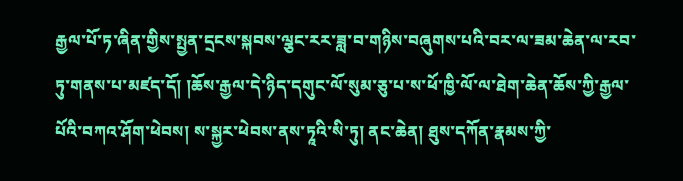རྒྱལ་པོ་ཏ་ཞིན་གྱིས་སྤྱན་དྲངས་སྐབས་ལྕང་རར་ཟླ་བ་གཉིས་བཞུགས་པའི་བར་ལ་ཟམ་ཆེན་ལ་རབ་ཏུ་གནས་པ་མཛད་དོ། །ཆོས་རྒྱལ་དེ་ཉིད་དགུང་ལོ་སུམ་ཅུ་པ་ས་ཕོ་ཁྱི་ལོ་ལ་ཐེག་ཆེན་ཆོས་ཀྱི་རྒྱལ་པོའི་བཀའ་ཤོག་ཕེབས། ས་སྐྱར་ཕེབས་ནས་ཏཱའི་སི་ཏུ། ནང་ཆེན། ཐུས་དཀོན་རྣམས་ཀྱི་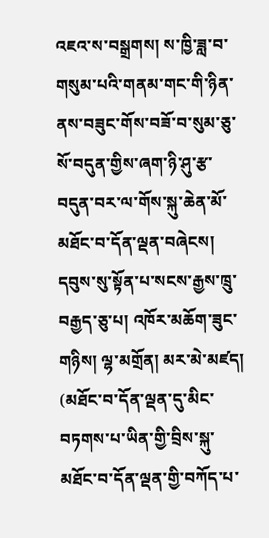འཇའ་ས་བསྒྲགས། ས་ཁྱི་ཟླ་བ་གསུམ་པའི་གནམ་གང་གི་ཉིན་ནས་བཟུང་གོས་བཟོ་བ་སུམ་ཅུ་སོ་བདུན་གྱིས་ཞག་ཉི་ཤུ་རྩ་བདུན་བར་ལ་གོས་སྐུ་ཆེན་མོ་མཐོང་བ་དོན་ལྡན་བཞེངས། དབུས་སུ་སྟོན་པ་སངས་རྒྱས་ཁྲུ་བརྒྱད་ཅུ་པ། འཁོར་མཆོག་ཟུང་གཉིས། ལྷ་མགྲོན། མར་མེ་མཛད། (མཐོང་བ་དོན་ལྡན་དུ་མིང་བཏགས་པ་ཡིན་གྱི་བྲིས་སྐུ་མཐོང་བ་དོན་ལྡན་གྱི་བཀོད་པ་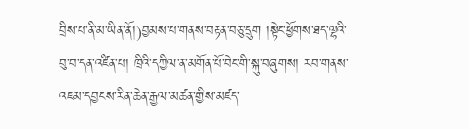བྲིས་པ་ནི་མ་ཡིན་ནོ།)བྱམས་པ་གནས་བརྟན་བཅུ་དྲུག །སྟེང་ཕྱོགས་ཐད་ལྷའི་བུ་བ་དན་འཛིན་པ། ཁྲིའི་དཀྱིལ་ན་མགོན་པོ་བེང་གི་སྐུ་བཞུགས། རབ་གནས་འཇམ་དབྱངས་རིན་ཆེན་རྒྱལ་མཚན་གྱིས་མཛད་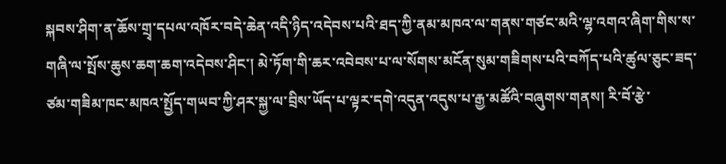སྐབས་ཤིག་ན་ཆོས་གྲྭ་དཔལ་འཁོར་བདེ་ཆེན་འདི་ཉིད་འདེབས་པའི་ཐད་ཀྱི་ནམ་མཁའ་ལ་གནས་གཙང་མའི་ལྷ་འགའ་ཞིག་གིས་ས་གཞི་ལ་སྤོས་ཆུས་ཆག་ཆག་འདེབས་ཤིང་། མེ་ཏོག་གི་ཆར་འབེབས་པ་ལ་སོགས་མངོན་སུམ་གཟིགས་པའི་བཀོད་པའི་ཚུལ་ཅུང་ཟད་ཙམ་གཟིམ་ཁང་མཁའ་སྤྱོད་གཡབ་ཀྱི་ཤར་སྐྱ་ལ་བྲིས་ཡོད་པ་ལྟར་དགེ་འདུན་འདུས་པ་རྒྱ་མཚོའི་བཞུགས་གནས། རི་བོ་རྩེ་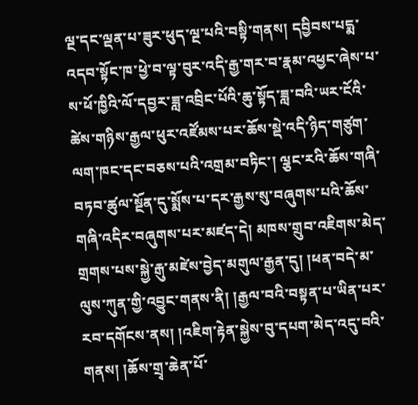ལྔ་དང་ལྡན་པ་ཟུར་ཕུད་ལྔ་པའི་བསྟི་གནས། དབྱིབས་པདྨ་འདབ་སྟོང་ཁ་ཕྱེ་བ་ལྟ་བུར་འདི་རྒྱ་གར་བ་རྣམ་འཕྱང་ཞེས་པ་ས་ཕོ་ཁྱིའི་ལོ་དབྱར་ཟླ་འབྲིང་པོའི་ཆུ་སྟོད་ཟླ་བའི་ཡར་ངོའི་ཚེས་གཉིས་རྒྱལ་ཕུར་འཛོམས་པར་ཆོས་སྡེ་འདི་ཉིད་གཙུག་ལག་ཁང་དང་བཅས་པའི་འགྲམ་བཏིང་། ལྕང་རའི་ཆོས་གཞི་བཏབ་ཚུལ་སྔོན་དུ་སྨོས་པ་དར་རྒྱས་སུ་བཞུགས་པའི་ཆོས་གཞི་འདིར་བཞུགས་པར་མཛད་དེ། མཁས་གྲུབ་འཇིགས་མེད་གྲགས་པས་སྐྱེ་རྒུ་མཛེས་བྱེད་མགུལ་རྒྱན་དུ། །ཕན་བདེ་མ་ལུས་ཀུན་གྱི་འབྱུང་གནས་ནི། །རྒྱལ་བའི་བསྟན་པ་ཡིན་པར་རབ་དགོངས་ནས། །འཇིག་རྟེན་སྐྱེས་བུ་དཔག་མེད་འདུ་བའི་གནས། །ཆོས་གྲྭ་ཆེན་པོ་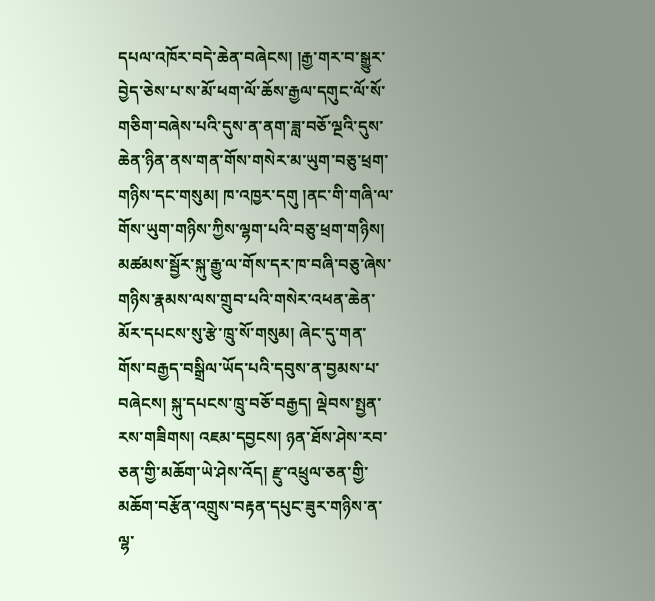དཔལ་འཁོར་བདེ་ཆེན་བཞེངས། །རྒྱ་གར་བ་སྒྱུར་བྱེད་ཅེས་པ་ས་མོ་ཕག་ལོ་ཆོས་རྒྱལ་དགུང་ལོ་སོ་གཅིག་བཞེས་པའི་དུས་ན་ནག་ཟླ་བཅོ་ལྔའི་དུས་ཆེན་ཉིན་ནས་གན་གོས་གསེར་མ་ཡུག་བཅུ་ཕྲག་གཉིས་དང་གསུམ། ཁ་འཁྱར་དགུ །ནང་གི་གཞི་ལ་གོས་ཡུག་གཉིས་ཀྱིས་ལྷག་པའི་བཅུ་ཕྲག་གཉིས།
མཚམས་སྦྱོར་སྐུ་རྒྱུ་ལ་གོས་དར་ཁ་བཞི་བཅུ་ཞེས་གཉིས་རྣམས་ལས་གྲུབ་པའི་གསེར་འཕན་ཆེན་མོར་དཔངས་སུ་རྩེ་ཁྲུ་སོ་གསུམ། ཞེང་དུ་གན་གོས་བརྒྱད་བསྒྲིལ་ཡོད་པའི་དབུས་ན་བྱམས་པ་བཞེངས། སྐུ་དཔངས་ཁྲུ་བཅོ་བརྒྱད། ལྡེབས་སྤྱན་རས་གཟིགས། འཇམ་དབྱངས། ཉན་ཐོས་ཤེས་རབ་ཅན་གྱི་མཆོག་ཡེ་ཤེས་འོད། རྫུ་འཕྲུལ་ཅན་གྱི་མཆོག་བརྩོན་འགྲུས་བརྟན་དཔུང་ཟུར་གཉིས་ན་ལྷ་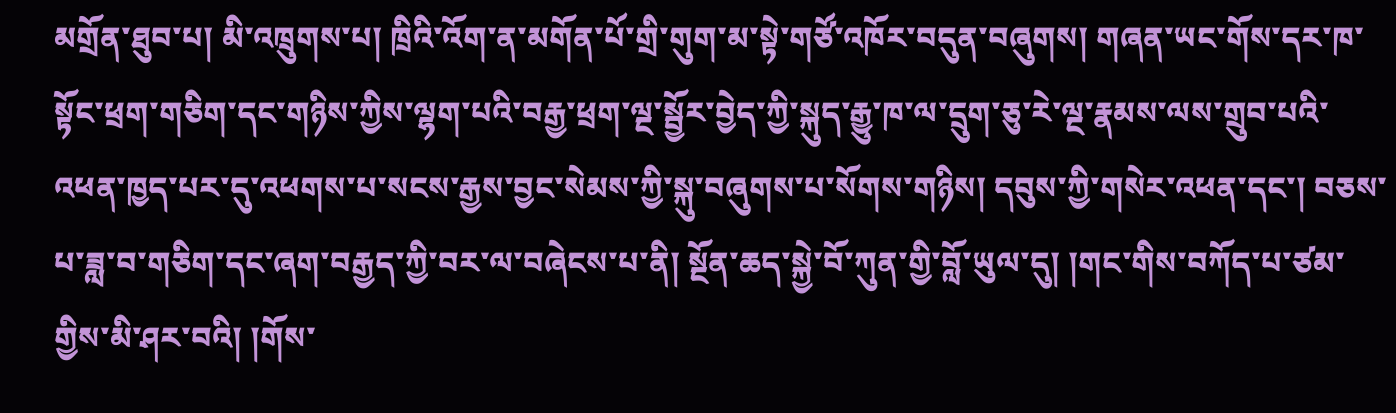མགྲོན་ཐུབ་པ། མི་འཁྲུགས་པ། ཁྲིའི་འོག་ན་མགོན་པོ་གྲི་གུག་མ་སྟེ་གཙོ་འཁོར་བདུན་བཞུགས། གཞན་ཡང་གོས་དར་ཁ་སྟོང་ཕྲག་གཅིག་དང་གཉིས་ཀྱིས་ལྷག་པའི་བརྒྱ་ཕྲག་ལྔ་སྦྱོར་བྱེད་ཀྱི་སྐུད་རྒྱུ་ཁ་ལ་དྲུག་ཅུ་རེ་ལྔ་རྣམས་ལས་གྲུབ་པའི་འཕན་ཁྱད་པར་དུ་འཕགས་པ་སངས་རྒྱས་བྱང་སེམས་ཀྱི་སྐུ་བཞུགས་པ་སོགས་གཉིས། དབུས་ཀྱི་གསེར་འཕན་དང་། བཅས་པ་ཟླ་བ་གཅིག་དང་ཞག་བརྒྱད་ཀྱི་བར་ལ་བཞེངས་པ་ནི། སྔོན་ཆད་སྐྱེ་བོ་ཀུན་གྱི་བློ་ཡུལ་དུ། །གང་གིས་བཀོད་པ་ཙམ་གྱིས་མི་ཤར་བའི། །གོས་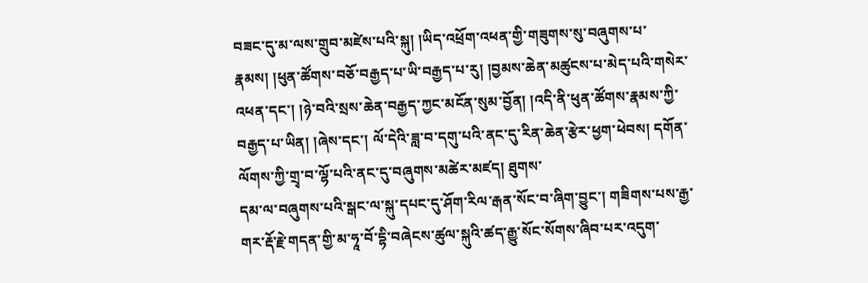བཟང་དུ་མ་ལས་གྲུབ་མཛེས་པའི་སྐུ། །ཡིད་འཕྲོག་འཕན་གྱི་གཟུགས་སུ་བཞུགས་པ་རྣམས། །ཕུན་ཚོགས་བཅོ་བརྒྱད་པ་ཡི་བརྒྱད་པ་རུ། །བྱམས་ཆེན་མཚུངས་པ་མེད་པའི་གསེར་འཕན་དང་། །ཉེ་བའི་སྲས་ཆེན་བརྒྱད་ཀྱང་མངོན་སུམ་བྱོན། །འདི་ནི་ཕུན་ཚོགས་རྣམས་ཀྱི་བརྒྱད་པ་ཡིན། །ཞེས་དང་། ལོ་དེའི་ཟླ་བ་དགུ་པའི་ནང་དུ་རིན་ཆེན་རྩེར་ཕྱག་ཕེབས། དགོན་ལོགས་ཀྱི་གྲྭ་བ་ལྷོ་པའི་ནང་དུ་བཞུགས་མཚེར་མཛད། ཐུགས་
དམ་ལ་བཞུགས་པའི་སྒང་ལ་སྐུ་དཔང་དུ་ཤོག་རིལ་རྒན་སོང་བ་ཞིག་བྱུང་། གཟིགས་པས་རྒྱ་གར་རྡོ་རྗེ་གདན་གྱི་མ་ཧཱ་བོ་དྷི་བཞེངས་ཚུལ་སྐུའི་ཚད་རྒྱུ་སོང་སོགས་ཞིབ་པར་འདུག་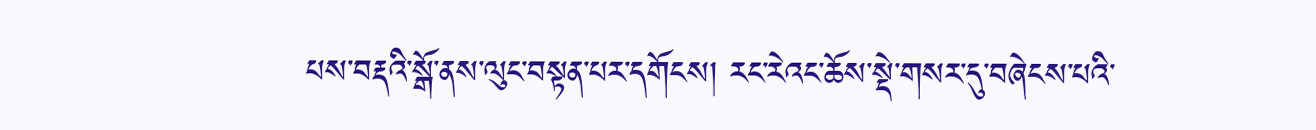པས་བརྡའི་སྒོ་ནས་ལུང་བསྟན་པར་དགོངས། རང་རེའང་ཆོས་སྡེ་གསར་དུ་བཞེངས་པའི་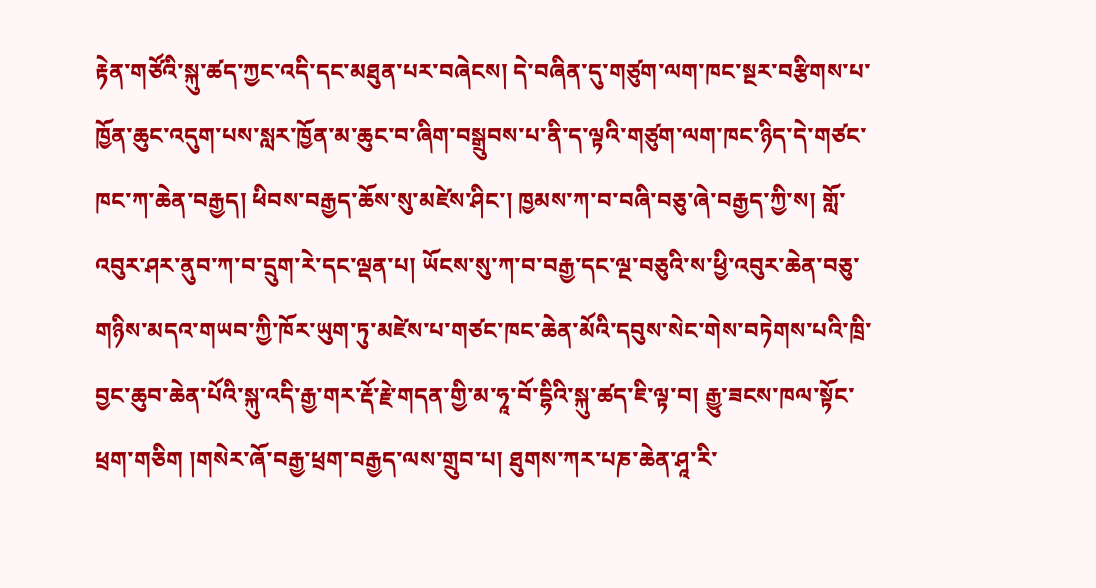རྟེན་གཙོའི་སྐུ་ཚད་ཀྱང་འདི་དང་མཐུན་པར་བཞེངས། དེ་བཞིན་དུ་གཙུག་ལག་ཁང་སྔར་བརྩིགས་པ་ཁྱོན་ཆུང་འདུག་པས་སླར་ཁྱོན་མ་ཆུང་བ་ཞིག་བསྒྲུབས་པ་ནི་ད་ལྟའི་གཙུག་ལག་ཁང་ཉིད་དེ་གཙང་ཁང་ཀ་ཆེན་བརྒྱད། ཕིབས་བརྒྱད་ཆོས་སུ་མཛེས་ཤིང་། ཁྱམས་ཀ་བ་བཞི་བཅུ་ཞེ་བརྒྱད་ཀྱི་ས། གློ་འབུར་ཤར་ནུབ་ཀ་བ་དྲུག་རེ་དང་ལྡན་པ། ཡོངས་སུ་ཀ་བ་བརྒྱ་དང་ལྔ་བཅུའི་ས་ཕྱི་འབུར་ཆེན་བཅུ་གཉིས་མདའ་གཡབ་ཀྱི་ཁོར་ཡུག་ཏུ་མཛེས་པ་གཙང་ཁང་ཆེན་མོའི་དབུས་སེང་གེས་བཏེགས་པའི་ཁྲི་བྱང་ཆུབ་ཆེན་པོའི་སྐུ་འདི་རྒྱ་གར་རྡོ་རྗེ་གདན་གྱི་མ་ཧཱ་བོ་དྷིའི་སྐུ་ཚད་ཇི་ལྟ་བ། རྒྱུ་ཟངས་ཁལ་སྟོང་ཕྲག་གཅིག །གསེར་ཞོ་བརྒྱ་ཕྲག་བརྒྱད་ལས་གྲུབ་པ། ཐུགས་ཀར་པཎ་ཆེན་ཤཱ་རི་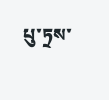པུ་ཏྲས་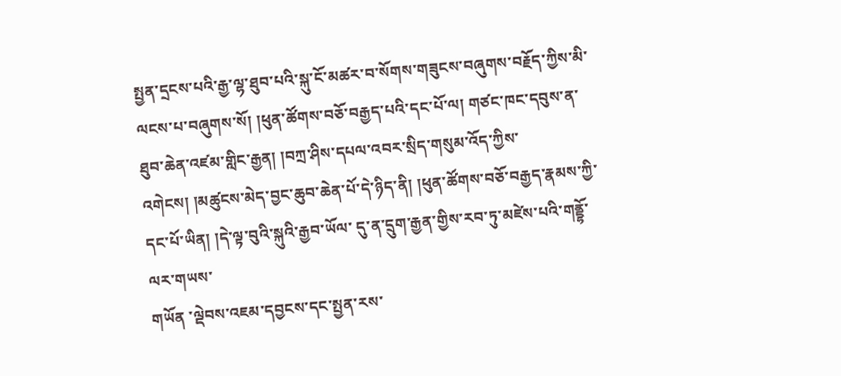སྤྱན་དྲངས་པའི་རྒྱ་ལྷ་ཐུབ་པའི་སྐུ་ངོ་མཚར་བ་སོགས་གཟུངས་བཞུགས་བརྗོད་ཀྱིས་མི་ལངས་པ་བཞུགས་སོ། །ཕུན་ཚོགས་བཅོ་བརྒྱད་པའི་དང་པོ་ལ། གཙང་ཁང་དབུས་ན་ཐུབ་ཆེན་འཛམ་གླིང་རྒྱན། །བཀྲ་ཤིས་དཔལ་འབར་སྲིད་གསུམ་འོད་ཀྱིས་འགེངས། །མཚུངས་མེད་བྱང་ཆུབ་ཆེན་པོ་དེ་ཉིད་ནི། །ཕུན་ཚོགས་བཅོ་བརྒྱད་རྣམས་ཀྱི་དང་པོ་ཡིན། །དེ་ལྟ་བུའི་སྐུའི་རྒྱབ་ཡོལ་ དུ་ན་དྲུག་རྒྱན་གྱིས་རབ་ཏུ་མཛེས་པའི་གནྡྷོ་ལར་གཡས་
གཡོན ་ལྡེབས་འཇམ་དབྱངས་དང་སྤྱན་རས་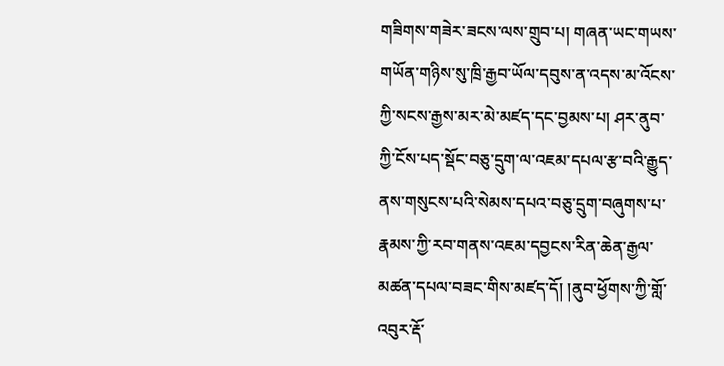གཟིགས་གཟེར་ཟངས་ལས་གྲུབ་པ། གཞན་ཡང་གཡས་གཡོན་གཉིས་སུ་ཁྲི་རྒྱབ་ཡོལ་དབུས་ན་འདས་མ་འོངས་ཀྱི་སངས་རྒྱས་མར་མེ་མཛད་དང་བྱམས་པ། ཤར་ནུབ་ཀྱི་ངོས་པད་སྡོང་བཅུ་དྲུག་ལ་འཇམ་དཔལ་རྩ་བའི་རྒྱུད་ནས་གསུངས་པའི་སེམས་དཔའ་བཅུ་དྲུག་བཞུགས་པ་རྣམས་ཀྱི་རབ་གནས་འཇམ་དབྱངས་རིན་ཆེན་རྒྱལ་མཚན་དཔལ་བཟང་གིས་མཛད་དོ། །ནུབ་ཕྱོགས་ཀྱི་གློ་འབུར་རྡོ་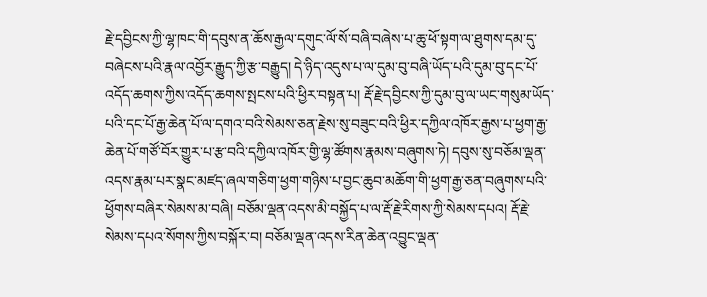རྗེ་དབྱིངས་ཀྱི་ལྷ་ཁང་གི་དབུས་ན་ཆོས་རྒྱལ་དགུང་ལོ་སོ་བཞི་བཞེས་པ་ཆུ་ཕོ་སྟག་ལ་ཐུགས་དམ་དུ་བཞེངས་པའི་རྣལ་འབྱོར་རྒྱུད་ཀྱི་རྩ་བརྒྱུད། དེ་ཉིད་འདུས་པ་ལ་དུམ་བུ་བཞི་ཡོད་པའི་དུམ་བུ་དང་པོ་འདོད་ཆགས་ཀྱིས་འདོད་ཆགས་སྤངས་པའི་ཕྱིར་བསྟན་པ། རྡོ་རྗེ་དབྱིངས་ཀྱི་དུམ་བུ་ལ་ཡང་གསུམ་ཡོད་པའི་དང་པོ་རྒྱ་ཆེན་པོ་ལ་དགའ་བའི་སེམས་ཅན་རྗེས་སུ་བཟུང་བའི་ཕྱིར་དཀྱིལ་འཁོར་རྒྱས་པ་ཕྱག་རྒྱ་ཆེན་པོ་གཙོ་བོར་གྱུར་པ་རྩ་བའི་དཀྱིལ་འཁོར་གྱི་ལྷ་ཚོགས་རྣམས་བཞུགས་ཏེ། དབུས་སུ་བཅོམ་ལྡན་འདས་རྣམ་པར་སྣང་མཛད་ཞལ་གཅིག་ཕྱག་གཉིས་པ་བྱང་ཆུབ་མཆོག་གི་ཕྱག་རྒྱ་ཅན་བཞུགས་པའི་ཕྱོགས་བཞིར་སེམས་མ་བཞི། བཅོམ་ལྡན་འདས་མི་བསྐྱོད་པ་ལ་རྡོ་རྗེ་རིགས་ཀྱི་སེམས་དཔའ། རྡོ་རྗེ་སེམས་དཔའ་སོགས་ཀྱིས་བསྐོར་བ། བཅོམ་ལྡན་འདས་རིན་ཆེན་འབྱུང་ལྡན་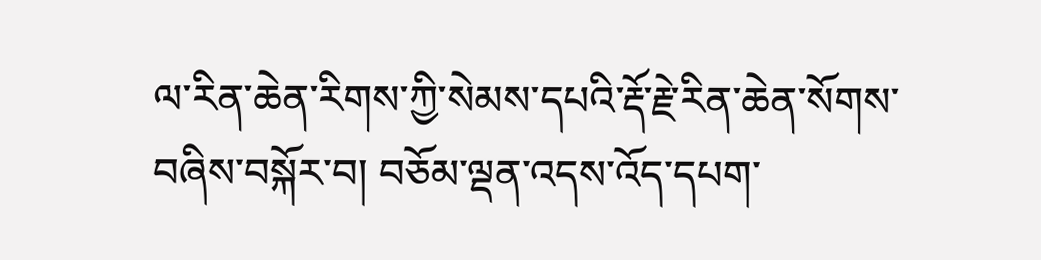ལ་རིན་ཆེན་རིགས་ཀྱི་སེམས་དཔའི་རྡོ་རྗེ་རིན་ཆེན་སོགས་བཞིས་བསྐོར་བ། བཅོམ་ལྡན་འདས་འོད་དཔག་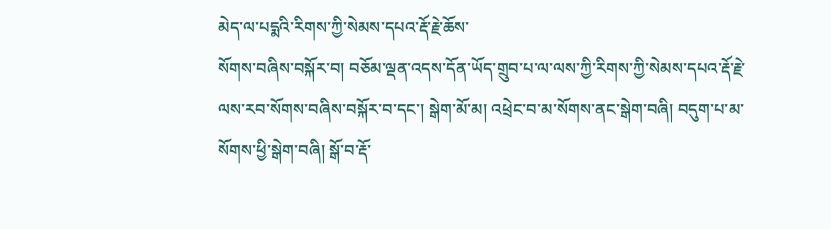མེད་ལ་པདྨའི་རིགས་ཀྱི་སེམས་དཔའ་རྡོ་རྗེ་ཆོས་
སོགས་བཞིས་བསྐོར་བ། བཅོམ་ལྡན་འདས་དོན་ཡོད་གྲུབ་པ་ལ་ལས་ཀྱི་རིགས་ཀྱི་སེམས་དཔའ་རྡོ་རྗེ་ལས་རབ་སོགས་བཞིས་བསྐོར་བ་དང་། སྒེག་མོ་མ། འཕྲེང་བ་མ་སོགས་ནང་སྒེག་བཞི། བདུག་པ་མ་སོགས་ཕྱི་སྒེག་བཞི། སྒོ་བ་རྡོ་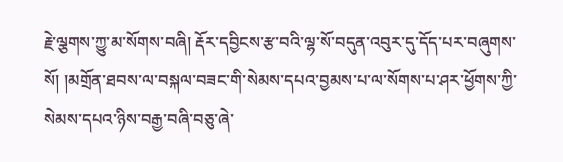རྗེ་ལྕགས་ཀྱུ་མ་སོགས་བཞི། རྡོར་དབྱིངས་རྩ་བའི་ལྷ་སོ་བདུན་འབུར་དུ་དོད་པར་བཞུགས་སོ། །མགྲོན་ཐབས་ལ་བསྐལ་བཟང་གི་སེམས་དཔའ་བྱམས་པ་ལ་སོགས་པ་ཤར་ཕྱོགས་ཀྱི་སེམས་དཔའ་ཉིས་བརྒྱ་བཞི་བཅུ་ཞེ་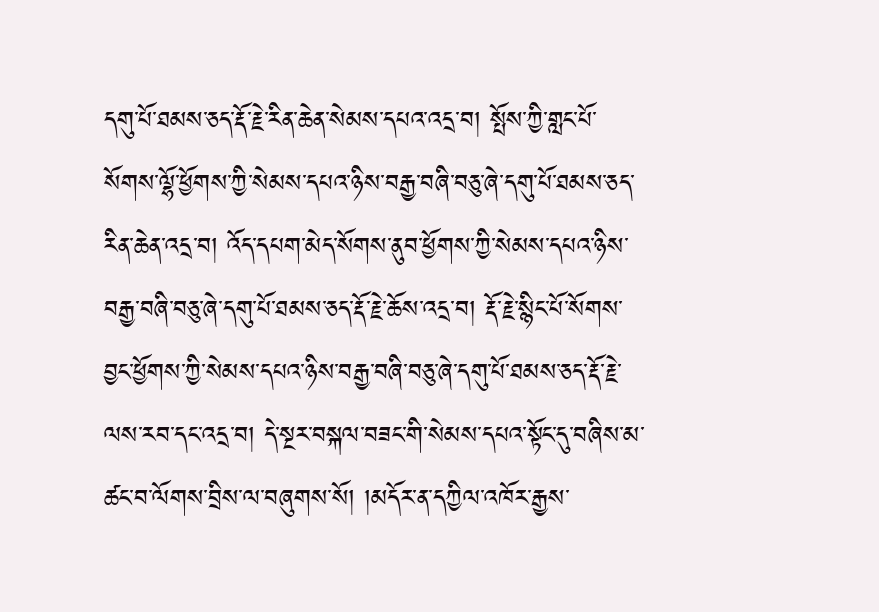དགུ་པོ་ཐམས་ཅད་རྡོ་རྗེ་རིན་ཆེན་སེམས་དཔའ་འདྲ་བ། སྤོས་ཀྱི་གླང་པོ་སོགས་ལྷོ་ཕྱོགས་ཀྱི་སེམས་དཔའ་ཉིས་བརྒྱ་བཞི་བཅུ་ཞེ་དགུ་པོ་ཐམས་ཅད་རིན་ཆེན་འདྲ་བ། འོད་དཔག་མེད་སོགས་ནུབ་ཕྱོགས་ཀྱི་སེམས་དཔའ་ཉིས་བརྒྱ་བཞི་བཅུ་ཞེ་དགུ་པོ་ཐམས་ཅད་རྡོ་རྗེ་ཆོས་འདྲ་བ། རྡོ་རྗེ་སྙིང་པོ་སོགས་བྱང་ཕྱོགས་ཀྱི་སེམས་དཔའ་ཉིས་བརྒྱ་བཞི་བཅུ་ཞེ་དགུ་པོ་ཐམས་ཅད་རྡོ་རྗེ་ལས་རབ་དང་འདྲ་བ། དེ་སྔར་བསྐལ་བཟང་གི་སེམས་དཔའ་སྟོང་དུ་བཞིས་མ་ཚང་བ་ལོགས་བྲིས་ལ་བཞུགས་སོ། །མདོར་ན་དཀྱིལ་འཁོར་རྒྱས་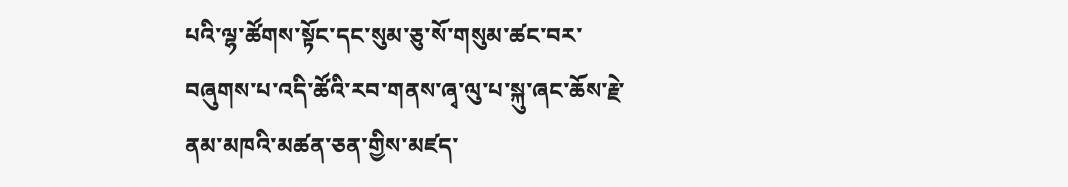པའི་ལྷ་ཚོགས་སྟོང་དང་སུམ་ཅུ་སོ་གསུམ་ཚང་བར་བཞུགས་པ་འདི་ཚོའི་རབ་གནས་ཞྭ་ལུ་པ་སྐུ་ཞང་ཆོས་རྗེ་ནམ་མཁའི་མཚན་ཅན་གྱིས་མཛད་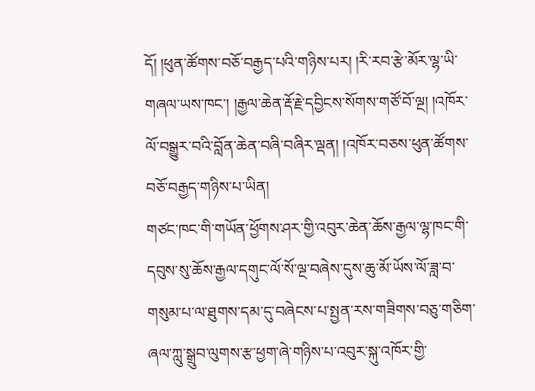དོ། །ཕུན་ཚོགས་བཅོ་བརྒྱད་པའི་གཉིས་པར། །རི་རབ་རྩེ་མོར་ལྷ་ཡི་གཞལ་ཡས་ཁང་། །རྒྱལ་ཆེན་རྡོ་རྗེ་དབྱིངས་སོགས་གཙོ་བོ་ལྔ། །འཁོར་ལོ་བསྒྱུར་བའི་བློན་ཆེན་བཞི་བཞིར་ལྡན། །འཁོར་བཅས་ཕུན་ཚོགས་བཅོ་བརྒྱད་གཉིས་པ་ཡིན།
གཙང་ཁང་གི་གཡོན་ཕྱོགས་ཤར་གྱི་འབུར་ཆེན་ཆོས་རྒྱལ་ལྷ་ཁང་གི་དབུས་སུ་ཆོས་རྒྱལ་དགུང་ལོ་སོ་ལྔ་བཞེས་དུས་ཆུ་མོ་ཡོས་ལོ་ཟླ་བ་གསུམ་པ་ལ་ཐུགས་དམ་དུ་བཞེངས་པ་སྤྱན་རས་གཟིགས་བཅུ་གཅིག་ཞལ་ཀླུ་སྒྲུབ་ལུགས་རྩ་ཕྱག་ཞེ་གཉིས་པ་འབུར་སྐུ་འཁོར་གྱི་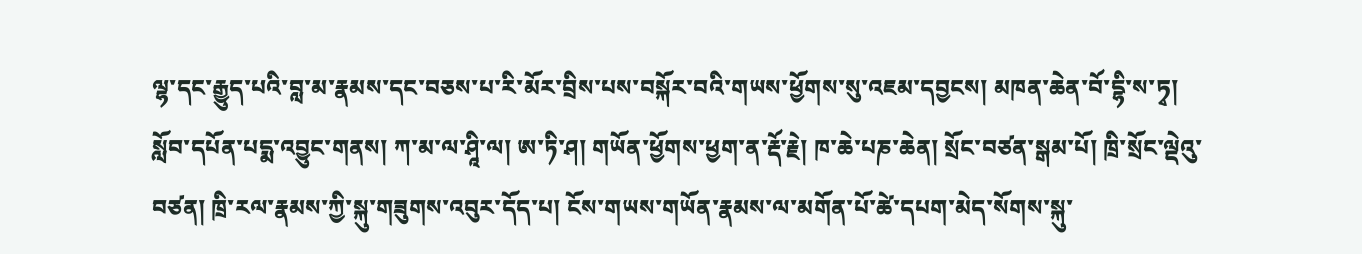ལྷ་དང་རྒྱུད་པའི་བླ་མ་རྣམས་དང་བཅས་པ་རི་མོར་བྲིས་པས་བསྐོར་བའི་གཡས་ཕྱོགས་སུ་འཇམ་དབྱངས། མཁན་ཆེན་བོ་དྷི་ས་ཏྭ། སློབ་དཔོན་པདྨ་འབྱུང་གནས། ཀ་མ་ལ་ཤཱི་ལ། ཨ་ཏི་ཤ། གཡོན་ཕྱོགས་ཕྱག་ན་རྡོ་རྗེ། ཁ་ཆེ་པཎ་ཆེན། སྲོང་བཙན་སྒམ་པོ། ཁྲི་སྲོང་ལྡེའུ་བཙན། ཁྲི་རལ་རྣམས་ཀྱི་སྐུ་གཟུགས་འབུར་དོད་པ། ངོས་གཡས་གཡོན་རྣམས་ལ་མགོན་པོ་ཚེ་དཔག་མེད་སོགས་སྐུ་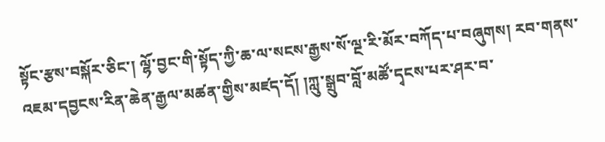སྟོང་རྩས་བསྐོར་ཅིང་། ལྷོ་བྱང་གི་སྟོད་ཀྱི་ཆ་ལ་སངས་རྒྱས་སོ་ལྔ་རི་མོར་བཀོད་པ་བཞུགས། རབ་གནས་འཇམ་དབྱངས་རིན་ཆེན་རྒྱལ་མཚན་གྱིས་མཛད་དོ། །ཀླུ་སྒྲུབ་བློ་མཚོ་དྭངས་པར་ཤར་བ་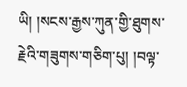ཡི། །སངས་རྒྱས་ཀུན་གྱི་ཐུགས་རྗེའི་གཟུགས་གཅིག་པུ། །བལྟ་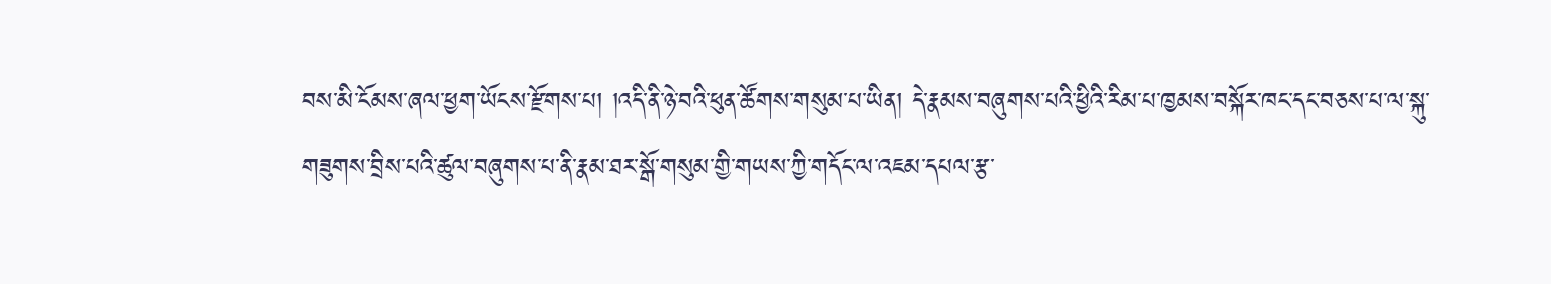བས་མི་ངོམས་ཞལ་ཕྱག་ཡོངས་རྫོགས་པ། །འདི་ནི་ཉེ་བའི་ཕུན་ཚོགས་གསུམ་པ་ཡིན། དེ་རྣམས་བཞུགས་པའི་ཕྱིའི་རིམ་པ་ཁྱམས་བསྐོར་ཁང་དང་བཅས་པ་ལ་སྐུ་གཟུགས་བྲིས་པའི་ཚུལ་བཞུགས་པ་ནི་རྣམ་ཐར་སྒོ་གསུམ་གྱི་གཡས་ཀྱི་གདོང་ལ་འཇམ་དཔལ་རྩ་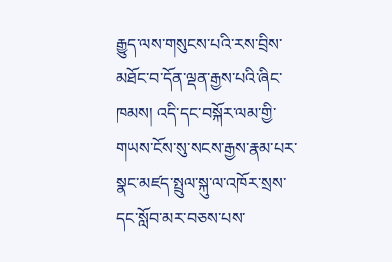རྒྱུད་ལས་གསུངས་པའི་རས་བྲིས་མཐོང་བ་དོན་ལྡན་རྒྱས་པའི་ཞིང་ཁམས། འདི་དང་བསྐོར་ལམ་གྱི་གཡས་ངོས་སུ་སངས་རྒྱས་རྣམ་པར་སྣང་མཛད་སྤྲུལ་སྐུ་ལ་འཁོར་སྲས་དང་སློབ་མར་བཅས་པས་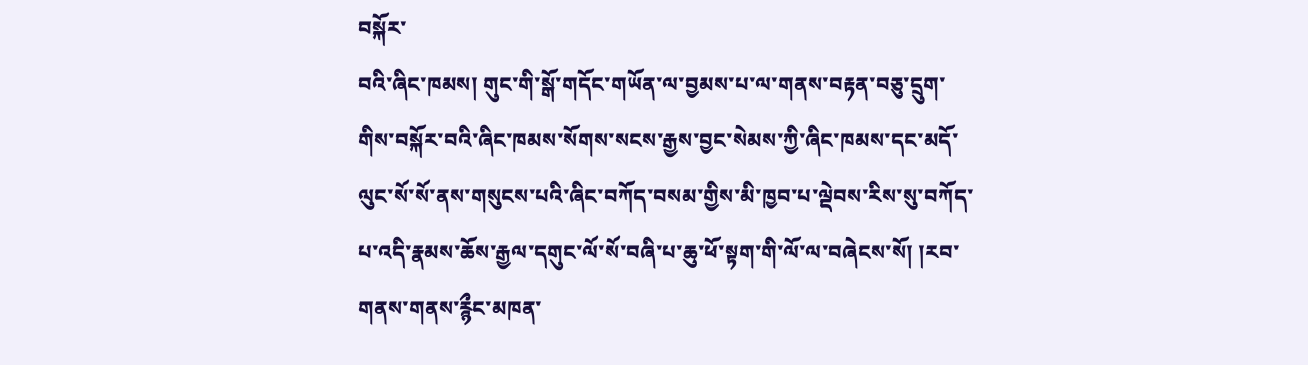བསྐོར་
བའི་ཞིང་ཁམས། གུང་གི་སྒོ་གདོང་གཡོན་ལ་བྱམས་པ་ལ་གནས་བརྟན་བཅུ་དྲུག་གིས་བསྐོར་བའི་ཞིང་ཁམས་སོགས་སངས་རྒྱས་བྱང་སེམས་ཀྱི་ཞིང་ཁམས་དང་མདོ་ལུང་སོ་སོ་ནས་གསུངས་པའི་ཞིང་བཀོད་བསམ་གྱིས་མི་ཁྱབ་པ་ལྡེབས་རིས་སུ་བཀོད་པ་འདི་རྣམས་ཆོས་རྒྱལ་དགུང་ལོ་སོ་བཞི་པ་ཆུ་ཕོ་སྟག་གི་ལོ་ལ་བཞེངས་སོ། །རབ་གནས་གནས་རྙྀང་མཁན་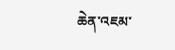ཆེན་འཇམ་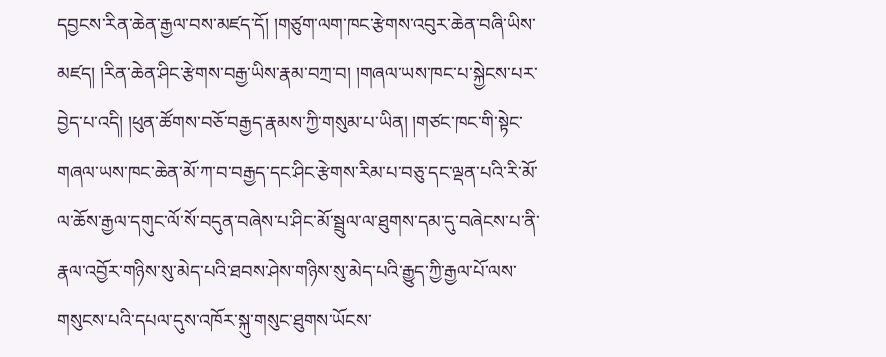དབྱངས་རིན་ཆེན་རྒྱལ་བས་མཛད་དོ། །གཙུག་ལག་ཁང་རྩེགས་འབུར་ཆེན་བཞི་ཡིས་མཛད། །རིན་ཆེན་ཤིང་རྩེགས་བརྒྱ་ཡིས་རྣམ་བཀྲ་བ། །གཞལ་ཡས་ཁང་པ་སྐྱེངས་པར་བྱེད་པ་འདི། །ཕུན་ཚོགས་བཅོ་བརྒྱད་རྣམས་ཀྱི་གསུམ་པ་ཡིན། །གཙང་ཁང་གི་སྟེང་གཞལ་ཡས་ཁང་ཆེན་མོ་ཀ་བ་བརྒྱད་དང་ཤིང་རྩེགས་རིམ་པ་བཅུ་དང་ལྡན་པའི་རི་མོ་ལ་ཆོས་རྒྱལ་དགུང་ལོ་སོ་བདུན་བཞེས་པ་ཤིང་མོ་སྦྲུལ་ལ་ཐུགས་དམ་དུ་བཞེངས་པ་ནི་རྣལ་འབྱོར་གཉིས་སུ་མེད་པའི་ཐབས་ཤེས་གཉིས་སུ་མེད་པའི་རྒྱུད་ཀྱི་རྒྱལ་པོ་ལས་གསུངས་པའི་དཔལ་དུས་འཁོར་སྐུ་གསུང་ཐུགས་ཡོངས་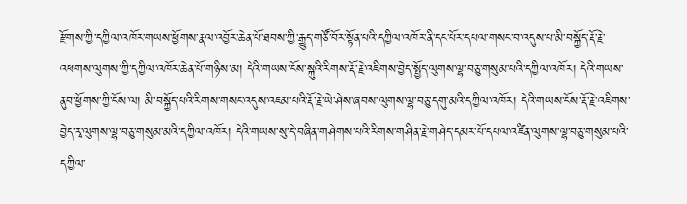རྫོགས་ཀྱི་དཀྱིལ་འཁོར་གཡས་ཕྱོགས་རྣལ་འབྱོར་ཆེན་པོ་ཐབས་ཀྱི་རྒྱུད་གཙོ་བོར་སྟོན་པའི་དཀྱིལ་འཁོར་ནི་དང་པོར་དཔལ་གསང་བ་འདུས་པ་མི་བསྐྱོད་རྡོ་རྗེ་འཕགས་ལུགས་ཀྱི་དཀྱིལ་འཁོར་ཆེན་པོ་གཉིས་མ། དེའི་གཡས་ངོས་སྐུའི་རིགས་རྡོ་རྗེ་འཇིགས་བྱེད་སྤྱོད་ལུགས་ལྷ་བཅུ་གསུམ་པའི་དཀྱིལ་འཁོར། དེའི་གཡས་ནུབ་ཕྱོགས་ཀྱི་ངོས་ལ། མི་བསྐྱོད་པའི་རིགས་གསང་འདུས་འཇམ་པའི་རྡོ་རྗེ་ཡེ་ཤེས་ཞབས་ལུགས་ལྷ་བཅུ་དགུ་མའི་དཀྱིལ་འཁོར། དེའི་གཡས་ངོས་རྡོ་རྗེ་འཇིགས་
བྱེད་རྭ་ལུགས་ལྷ་བཅུ་གསུམ་མའི་དཀྱིལ་འཁོར། དེའི་གཡས་སུ་དེ་བཞིན་གཤེགས་པའི་རིགས་གཤིན་རྗེ་གཤེད་དམར་པོ་དཔལ་འཛིན་ལུགས་ལྷ་བཅུ་གསུམ་པའི་དཀྱིལ་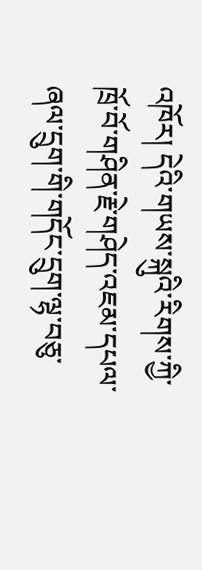འཁོར། དེའི་གཡས་སྐུའི་རིགས་ཀྱི་ཁྲོ་བོ་གཤིན་རྗེ་གཤེད་འཇམ་དཔལ་ཞལ་དྲུག་གི་གདོང་དྲུག་ལྷ་བཅུ་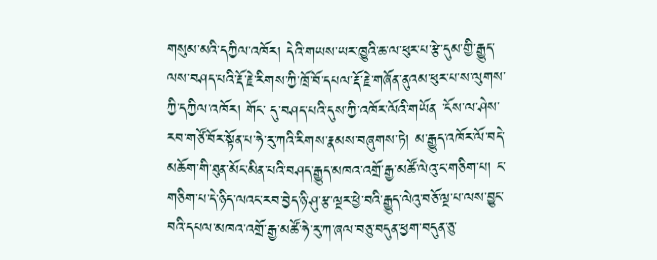གསུམ་མའི་དཀྱིལ་འཁོར། དེའི་གཡས་ཡར་ཁྱུའི་ཆ་ལ་ཕུར་པ་རྩེ་དུམ་གྱི་རྒྱུད་ལས་བཤད་པའི་རྡོ་རྗེ་རིགས་ཀྱི་ཁྲོ་བོ་དཔལ་རྡོ་རྗེ་གཞོན་ནུའམ་ཕུར་པ་ས་ལུགས་ཀྱི་དཀྱིལ་འཁོར། གོང་ དུ་བཤད་པའི་དུས་ཀྱི་འཁོར་ལོའི་གཡོན ་ངོས་ལ་ཤེས་རབ་གཙོ་བོར་སྟོན་པ་ཧེ་རུ་ཀའི་རིགས་རྣམས་བཞུགས་ཏེ། མ་རྒྱུད་འཁོར་ལོ་བདེ་མཆོག་གི་ཐུན་མོང་མིན་པའི་བཤད་རྒྱུད་མཁའ་འགྲོ་རྒྱ་མཚོ་ལེའུ་ང་གཅིག་པ། ང་གཅིག་པ་དེ་ཉིད་ལའང་རབ་བྱེད་ཉི་ཤུ་རྩ་ལྔར་ཕྱེ་བའི་རྒྱུད་ལེའུ་བཅོ་ལྔ་པ་ལས་བྱུང་བའི་དཔལ་མཁའ་འགྲོ་རྒྱ་མཚོ་ཧེ་རུ་ཀ་ཞལ་བཅུ་བདུན་ཕྱག་བདུན་ཅུ་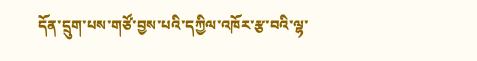དོན་དྲུག་པས་གཙོ་བྱས་པའི་དཀྱིལ་འཁོར་རྩ་བའི་ལྷ་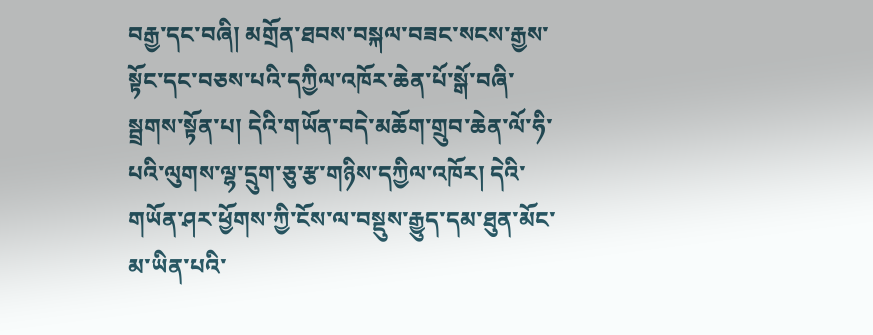བརྒྱ་དང་བཞི། མགྲོན་ཐབས་བསྐལ་བཟང་སངས་རྒྱས་སྟོང་དང་བཅས་པའི་དཀྱིལ་འཁོར་ཆེན་པོ་སྒོ་བཞི་སྦྲགས་སྟོན་པ། དེའི་གཡོན་བདེ་མཆོག་གྲུབ་ཆེན་ལོ་ཧི་པའི་ལུགས་ལྷ་དྲུག་ཅུ་རྩ་གཉིས་དཀྱིལ་འཁོར། དེའི་གཡོན་ཤར་ཕྱོགས་ཀྱི་ངོས་ལ་བསྡུས་རྒྱུད་དམ་ཐུན་མོང་མ་ཡིན་པའི་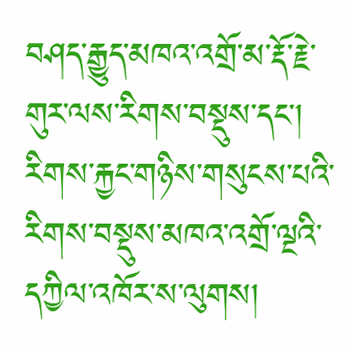བཤད་རྒྱུད་མཁའ་འགྲོ་མ་རྡོ་རྗེ་གུར་ལས་རིགས་བསྡུས་དང་། རིགས་རྐྱང་གཉིས་གསུངས་པའི་རིགས་བསྡུས་མཁའ་འགྲོ་ལྔའི་དཀྱིལ་འཁོར་ས་ལུགས།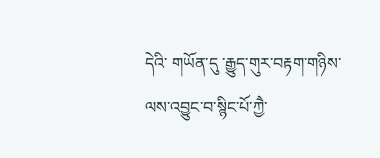དེའི་ གཡོན་དུ ་རྒྱུད་གུར་བརྟག་གཉིས་ལས་འབྱུང་བ་སྙིང་པོ་ཀྱཻ་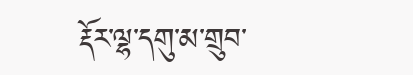རྡོར་ལྷ་དགུ་མ་གྲུབ་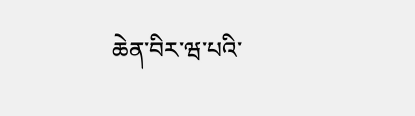ཆེན་བིར་ཝ་པའི་